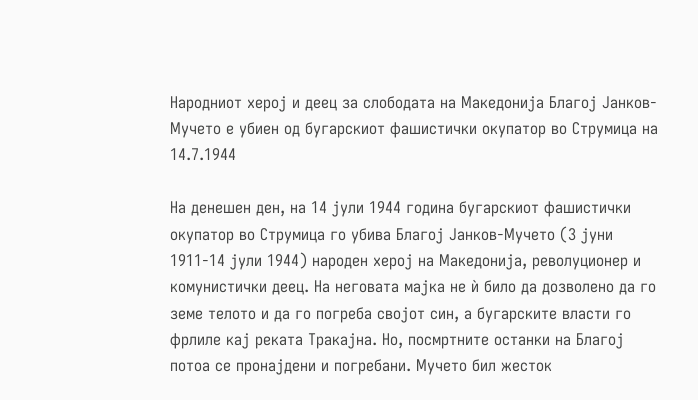Народниот херој и деец за слободата на Македонија Благој Јанков-Мучето е убиен од бугарскиот фашистички окупатор во Струмица на 14.7.1944

На денешен ден, на 14 јули 1944 година бугарскиот фашистички окупатор во Струмица го убива Благој Јанков-Мучето (3 јуни 1911-14 јули 1944) народен херој на Македонија, револуционер и комунистички деец. На неговата мајка не ѝ било да дозволено да го земе телото и да го погреба својот син, а бугарските власти го фрлиле кај реката Тракајна. Но, посмртните останки на Благој потоа се пронајдени и погребани. Мучето бил жесток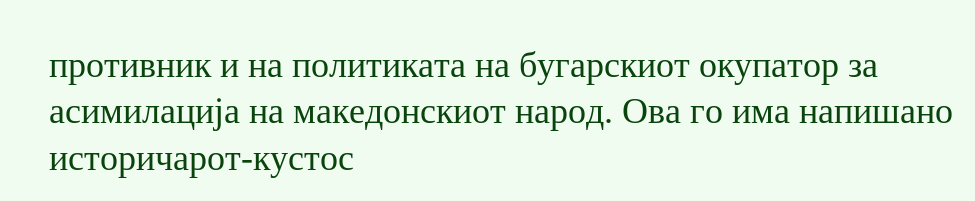противник и на политиката на бугарскиот окупатор за асимилација на македонскиот народ. Ова го има напишано историчарот-кустос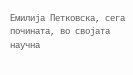Емилија Петковска, сега почината, во својата научна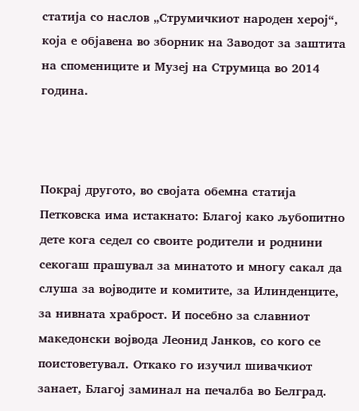статија со наслов „Струмичкиот народен херој“, која е објавена во зборник на Заводот за заштита на спомениците и Музеј на Струмица во 2014 година.



Покрај другото, во својата обемна статија Петковска има истакнато: Благој како љубопитно дете кога седел со своите родители и роднини секогаш прашувал за минатото и многу сакал да слуша за војводите и комитите, за Илинденците, за нивната храброст. И посебно за славниот македонски војвода Леонид Јанков, со кого се поистоветувал. Откако го изучил шивачкиот занает, Благој заминал на печалба во Белград.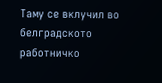Таму се вклучил во белградското работничко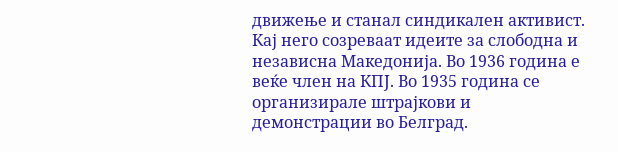движење и станал синдикален активист. Кај него созреваат идеите за слободна и независна Македонија. Во 1936 година е веќе член на КПЈ. Во 1935 година се организирале штрајкови и демонстрации во Белград.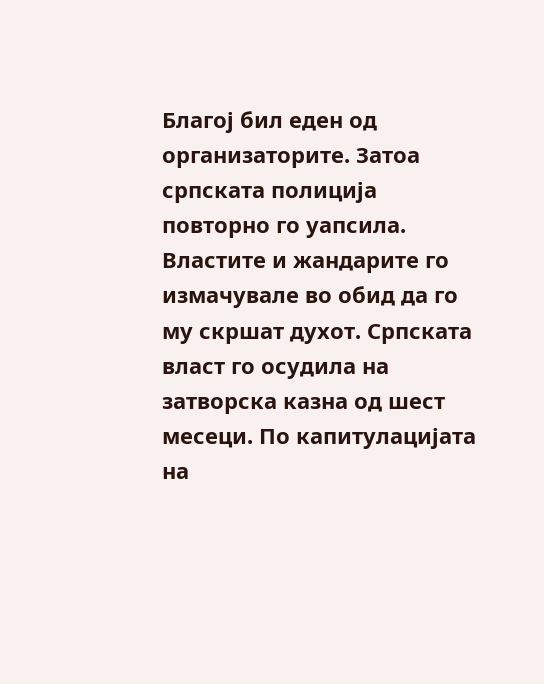Благој бил еден од организаторите. Затоа српската полиција повторно го уапсила. Властите и жандарите го измачувале во обид да го му скршат духот. Српската власт го осудила на затворска казна од шест месеци. По капитулацијата на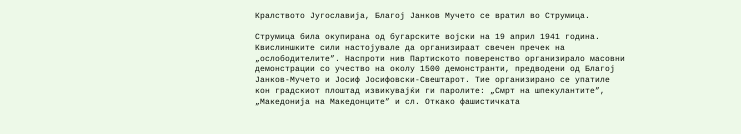Кралството Југославија, Благој Јанков Мучето се вратил во Струмица.

Струмица била окупирана од бугарските војски на 19 април 1941 година. Квислиншките сили настојувале да организираат свечен пречек на „ослободителите”. Наспроти нив Партиското поверенство организирало масовни демонстрации со учество на околу 1500 демонстранти, предводени од Благој Јанков-Мучето и Јосиф Јосифовски-Свештарот. Тие организирано се упатиле кон градскиот плоштад извикувајќи ги паролите: „Смрт на шпекулантите”, „Македонија на Македонците” и сл. Откако фашистичката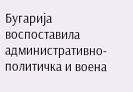Бугарија воспоставила административно-политичка и воена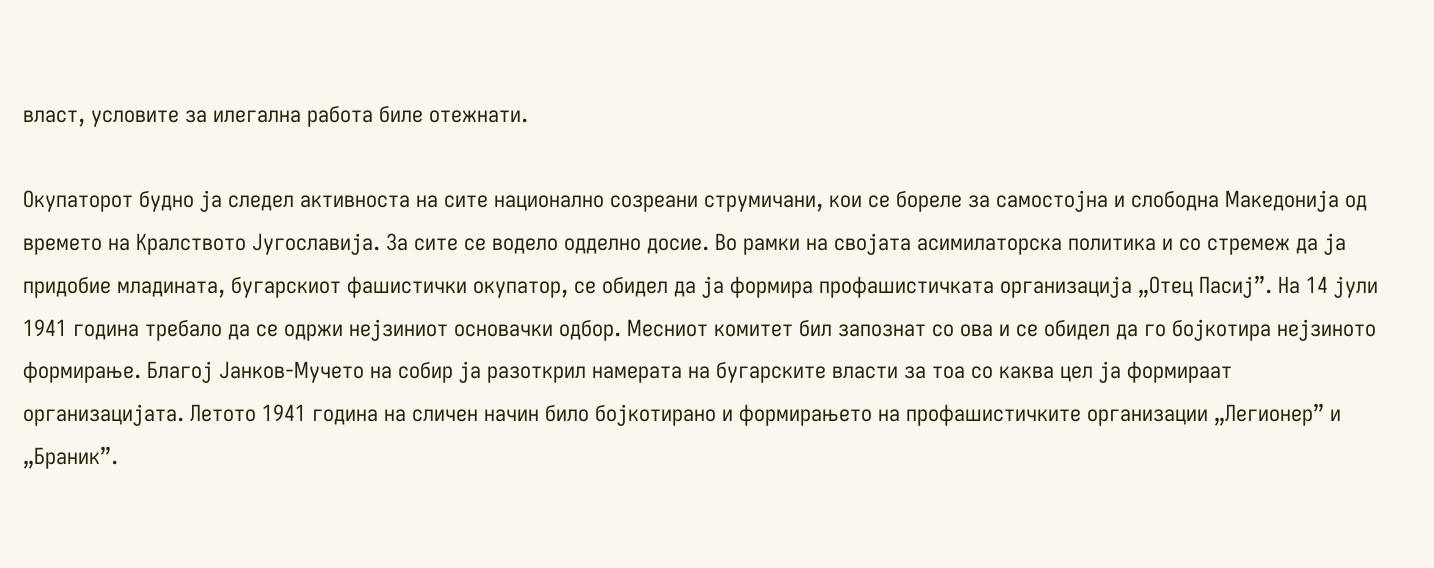власт, условите за илегална работа биле отежнати.

Окупаторот будно ја следел активноста на сите национално созреани струмичани, кои се бореле за самостојна и слободна Македонија од времето на Кралството Југославија. За сите се водело одделно досие. Во рамки на својата асимилаторска политика и со стремеж да ја придобие младината, бугарскиот фашистички окупатор, се обидел да ја формира профашистичката организација „Отец Пасиј”. На 14 јули 1941 година требало да се одржи нејзиниот основачки одбор. Месниот комитет бил запознат со ова и се обидел да го бојкотира нејзиното формирање. Благој Јанков-Мучето на собир ја разоткрил намерата на бугарските власти за тоа со каква цел ја формираат организацијата. Летото 1941 година на сличен начин било бојкотирано и формирањето на профашистичките организации „Легионер” и „Браник”.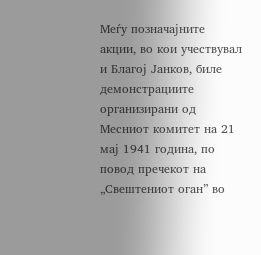Меѓу позначајните акции, во кои учествувал и Благој Јанков, биле демонстрациите организирани од Месниот комитет на 21 мај 1941 година, по повод пречекот на „Свештениот оган” во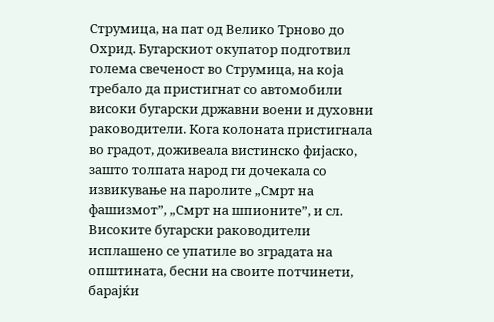Струмица, на пат од Велико Трново до Охрид. Бугарскиот окупатор подготвил голема свеченост во Струмица, на која требало да пристигнат со автомобили високи бугарски државни воени и духовни раководители. Кога колоната пристигнала во градот, доживеала вистинско фијаско, зашто толпата народ ги дочекала со извикување на паролите „Смрт на фашизмот”, „Смрт на шпионите”, и сл. Високите бугарски раководители исплашено се упатиле во зградата на општината, бесни на своите потчинети, барајќи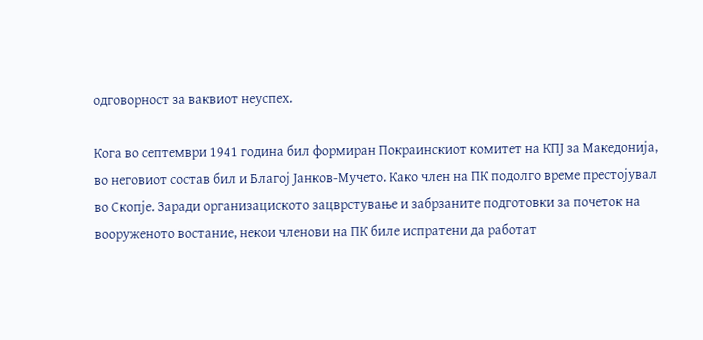одговорност за ваквиот неуспех.

Кога во септември 1941 година бил формиран Покраинскиот комитет на КПЈ за Македонија, во неговиот состав бил и Благој Јанков-Мучето. Како член на ПК подолго време престојувал во Скопје. Заради организациското зацврстување и забрзаните подготовки за почеток на вооруженото востание, некои членови на ПК биле испратени да работат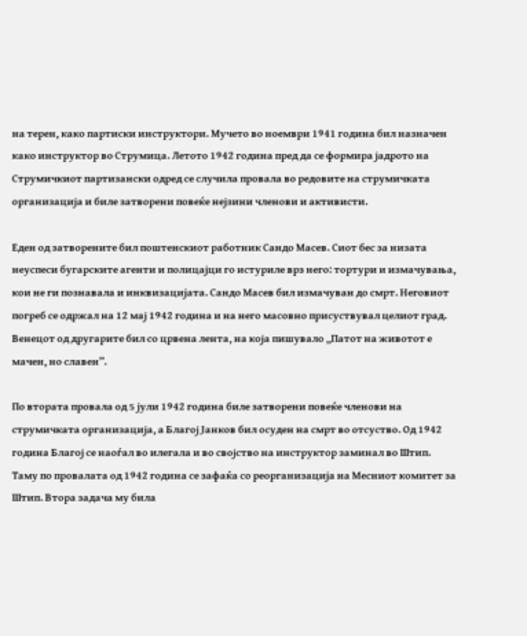на терен, како партиски инструктори. Мучето во ноември 1941 година бил назначен како инструктор во Струмица. Летото 1942 година пред да се формира јадрото на Струмичкиот партизански одред се случила провала во редовите на струмичката организација и биле затворени повеќе нејзини членови и активисти.

Еден од затворените бил поштенскиот работник Сандо Масев. Сиот бес за низата неуспеси бугарските агенти и полицајци го истуриле врз него: тортури и измачувања, кои не ги познавала и инквизацијата. Сандо Масев бил измачуван до смрт. Неговиот погреб се одржал на 12 мај 1942 година и на него масовно присуствувал целиот град. Венецот од другарите бил со црвена лента, на која пишувало „Патот на животот е мачен, но славен”.

По втората провала од 5 јули 1942 година биле затворени повеќе членови на струмичката организација, а Благој Јанков бил осуден на смрт во отсуство. Од 1942 година Благој се наоѓал во илегала и во својство на инструктор заминал во Штип. Таму по провалата од 1942 година се зафаќа со реорганизација на Месниот комитет за Штип. Втора задача му била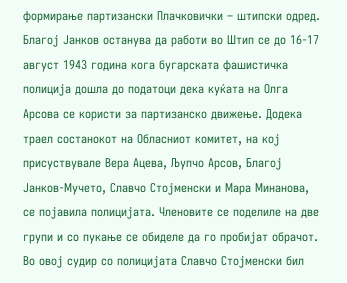формирање партизански Плачковички – штипски одред. Благој Јанков останува да работи во Штип се до 16-17 август 1943 година кога бугарската фашистичка полиција дошла до податоци дека куќата на Олга Арсова се користи за партизанско движење. Додека траел состанокот на Обласниот комитет, на кој присуствувале Вера Ацева, Љупчо Арсов, Благој Јанков-Мучето, Славчо Стојменски и Мара Минанова, се појавила полицијата. Членовите се поделиле на две групи и со пукање се обиделе да го пробијат обрачот. Во овој судир со полицијата Славчо Стојменски бил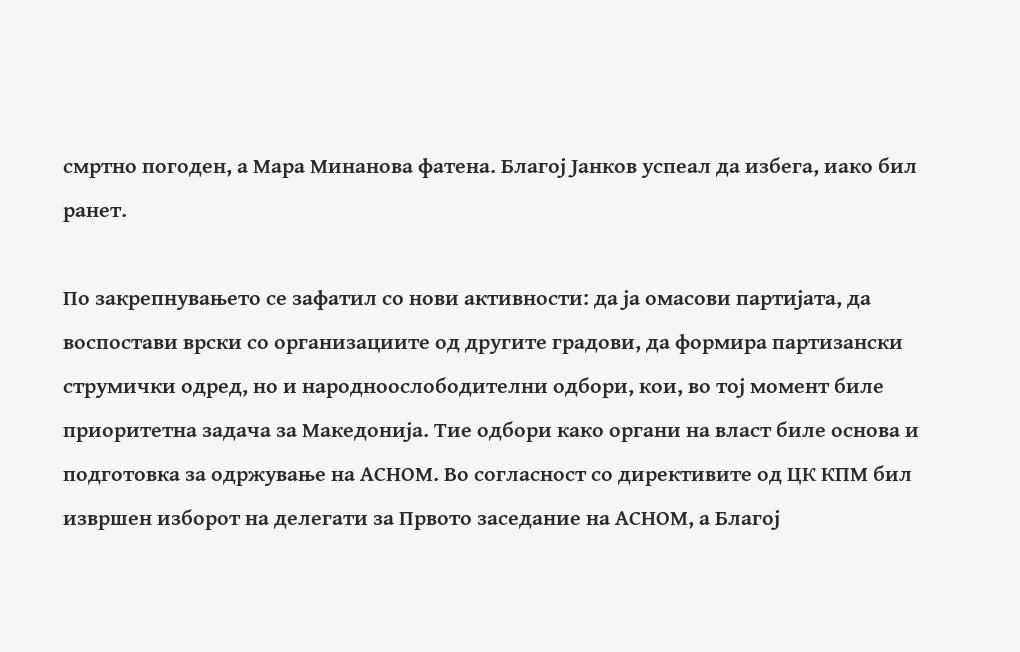смртно погоден, а Мара Минанова фатена. Благој Јанков успеал да избега, иако бил ранет.

По закрепнувањето се зафатил со нови активности: да ја омасови партијата, да воспостави врски со организациите од другите градови, да формира партизански струмички одред, но и народноослободителни одбори, кои, во тој момент биле приоритетна задача за Македонија. Тие одбори како органи на власт биле основа и подготовка за одржување на АСНОМ. Во согласност со директивите од ЦК КПМ бил извршен изборот на делегати за Првото заседание на АСНОМ, а Благој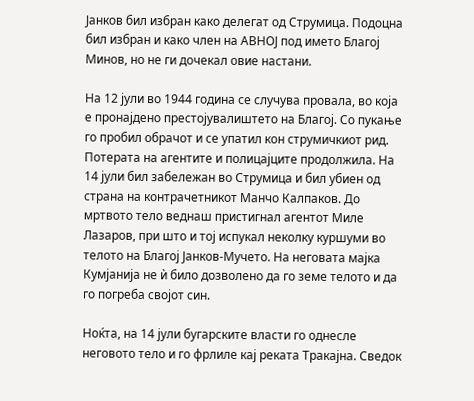Јанков бил избран како делегат од Струмица. Подоцна бил избран и како член на АВНОЈ под името Благој Минов, но не ги дочекал овие настани.

На 12 јули во 1944 година се случува провала, во која е пронајдено престојувалиштето на Благој. Со пукање го пробил обрачот и се упатил кон струмичкиот рид. Потерата на агентите и полицајците продолжила. На 14 јули бил забележан во Струмица и бил убиен од страна на контрачетникот Манчо Калпаков. До мртвото тело веднаш пристигнал агентот Миле Лазаров, при што и тој испукал неколку куршуми во телото на Благој Јанков-Мучето. На неговата мајка Кумjанија не ѝ било дозволено да го земе телото и да го погреба својот син.

Ноќта, на 14 јули бугарските власти го однесле неговото тело и го фрлиле кај реката Тракајна. Сведок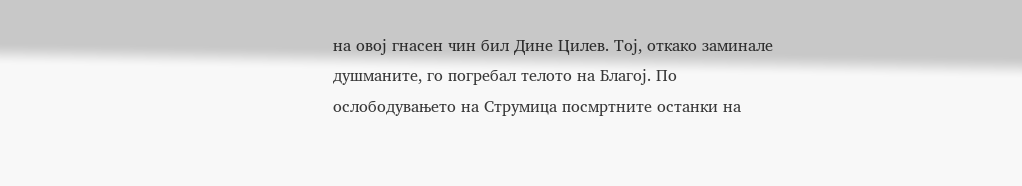на овој гнасен чин бил Дине Цилев. Тој, откако заминале душманите, го погребал телото на Благој. По ослободувањето на Струмица посмртните останки на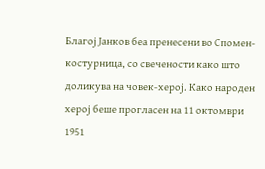Благој Јанков беа пренесени во Спомен-костурница, со свечености како што доликува на човек-херој. Како народен херој беше прогласен на 11 октомври 1951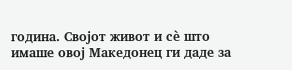година. Својот живот и сѐ што имаше овој Македонец ги даде за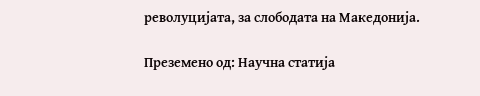револуцијата, за слободата на Македонија.

Преземено од: Научна статија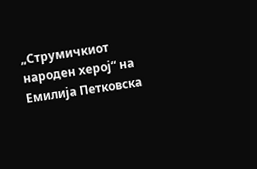„Струмичкиот народен херој“ на Емилија Петковска